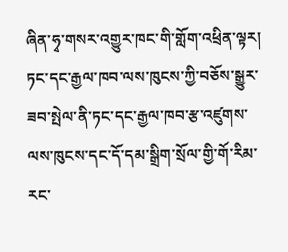ཞིན་ཧྭ་གསར་འགྱུར་ཁང་གི་གློག་འཕྲིན་ལྟར། ཏང་དང་རྒྱལ་ཁབ་ལས་ཁུངས་ཀྱི་བཅོས་སྒྱུར་ཟབ་སྤེལ་ནི་ཏང་དང་རྒྱལ་ཁབ་རྩ་འཛུགས་ལས་ཁུངས་དང་དོ་དམ་སྒྲིག་སྲོལ་གྱི་གོ་རིམ་རང་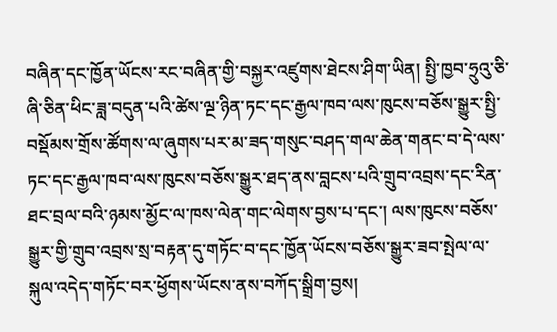བཞིན་དང་ཁྱོན་ཡོངས་རང་བཞིན་གྱི་བསྐྱར་འཛུགས་ཐེངས་ཤིག་ཡིན། སྤྱི་ཁྱབ་ཧྲུའུ་ཅི་ཞི་ཅིན་ཕིང་ཟླ་བདུན་པའི་ཚེས་ལྔ་ཉིན་ཏང་དང་རྒྱལ་ཁབ་ལས་ཁུངས་བཅོས་སྒྱུར་སྤྱི་བསྡོམས་གྲོས་ཚོགས་ལ་ཞུགས་པར་མ་ཟད་གསུང་བཤད་གལ་ཆེན་གནང་བ་དེ་ལས་ཏང་དང་རྒྱལ་ཁབ་ལས་ཁུངས་བཅོས་སྒྱུར་ཐད་ནས་བླངས་པའི་གྲུབ་འབྲས་དང་རིན་ཐང་བྲལ་བའི་ཉམས་མྱོང་ལ་ཁས་ལེན་གང་ལེགས་བྱས་པ་དང་། ལས་ཁུངས་བཅོས་སྒྱུར་གྱི་གྲུབ་འབྲས་སྲ་བརྟན་དུ་གཏོང་བ་དང་ཁྱོན་ཡོངས་བཅོས་སྒྱུར་ཟབ་སྤེལ་ལ་སྐུལ་འདེད་གཏོང་བར་ཕྱོགས་ཡོངས་ནས་བཀོད་སྒྲིག་བྱས།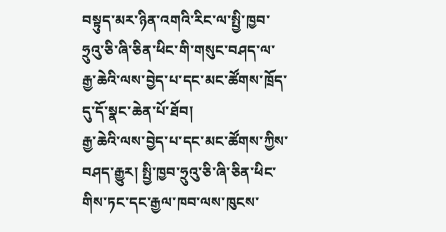བསྟུད་མར་ཉིན་འགའི་རིང་ལ་སྤྱི་ཁྱབ་ཧྲུའུ་ཅི་ཞི་ཅིན་ཕིང་གི་གསུང་བཤད་ལ་རྒྱ་ཆེའི་ལས་བྱེད་པ་དང་མང་ཚོགས་ཁྲོད་དུ་དོ་སྣང་ཆེན་པོ་ཐོབ།
རྒྱ་ཆེའི་ལས་བྱེད་པ་དང་མང་ཚོགས་ཀྱིས་བཤད་རྒྱུར། སྤྱི་ཁྱབ་ཧྲུའུ་ཅི་ཞི་ཅིན་ཕིང་གིས་ཏང་དང་རྒྱལ་ཁབ་ལས་ཁུངས་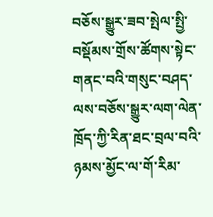བཅོས་སྒྱུར་ཟབ་སྤེལ་སྤྱི་བསྡོམས་གྲོས་ཚོགས་སྟེང་གནང་བའི་གསུང་བཤད་ལས་བཅོས་སྒྱུར་ལག་ལེན་ཁྲོད་ཀྱི་རིན་ཐང་བྲལ་བའི་ཉམས་མྱོང་ལ་གོ་རིམ་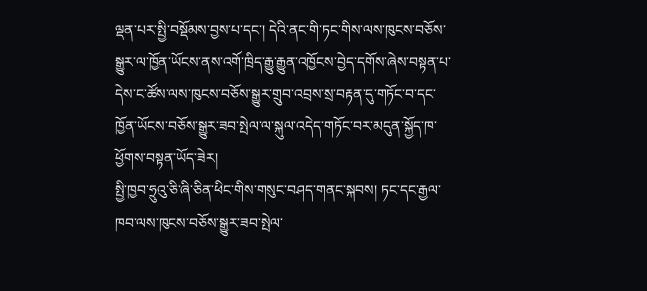ལྡན་པར་སྤྱི་བསྡོམས་བྱས་པ་དང་། དེའི་ནང་གི་ཏང་གིས་ལས་ཁུངས་བཅོས་སྒྱུར་ལ་ཁྱོན་ཡོངས་ནས་འགོ་ཁྲིད་རྒྱུ་རྒྱུན་འཁྱོངས་བྱེད་དགོས་ཞེས་བསྟན་པ་དེས་ང་ཚོས་ལས་ཁུངས་བཅོས་སྒྱུར་གྲུབ་འབྲས་སྲ་བརྟན་དུ་གཏོང་བ་དང་ཁྱོན་ཡོངས་བཅོས་སྒྱུར་ཟབ་སྤེལ་ལ་སྐུལ་འདེད་གཏོང་བར་མདུན་སྐྱོད་ཁ་ཕྱོགས་བསྟན་ཡོད་ཟེར།
སྤྱི་ཁྱབ་ཧྲུའུ་ཅི་ཞི་ཅིན་ཕིང་གིས་གསུང་བཤད་གནང་སྐབས། ཏང་དང་རྒྱལ་ཁབ་ལས་ཁུངས་བཅོས་སྒྱུར་ཟབ་སྤེལ་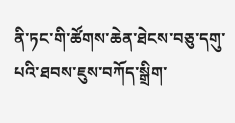ནི་ཏང་གི་ཚོགས་ཆེན་ཐེངས་བཅུ་དགུ་པའི་ཐབས་ཇུས་བཀོད་སྒྲིག་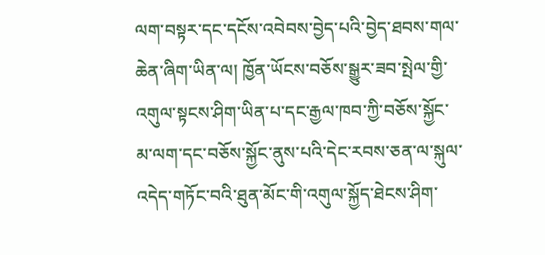ལག་བསྟར་དང་དངོས་འབེབས་བྱེད་པའི་བྱེད་ཐབས་གལ་ཆེན་ཞིག་ཡིན་ལ། ཁྱོན་ཡོངས་བཅོས་སྒྱུར་ཟབ་སྤེལ་གྱི་འགུལ་སྟངས་ཤིག་ཡིན་པ་དང་རྒྱལ་ཁབ་ཀྱི་བཅོས་སྐྱོང་མ་ལག་དང་བཅོས་སྐྱོང་ནུས་པའི་དེང་རབས་ཅན་ལ་སྐུལ་འདེད་གཏོང་བའི་ཐུན་མོང་གི་འགུལ་སྐྱོད་ཐེངས་ཤིག་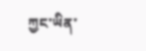ཀྱང་ཡིན་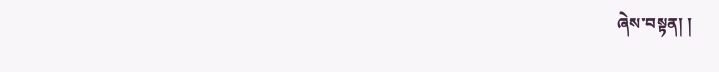ཞེས་བསྟན། །